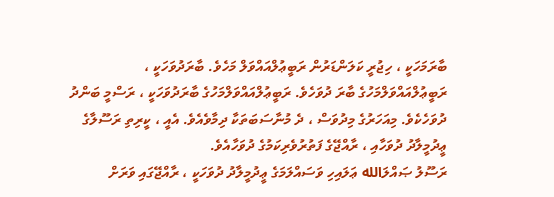ބާރަމަހަކީ ، ހިޖުރީ ކަލަންޑަރުން ރަބީޢުލްއައްވަލް މަހެވެ. ބާރަދުވަހަކީ ، ރަބީޢުލްއައްވަލްމަހުގެ ބާރަ ދުވަހެވެ. ރަބީޢުލްއައްވަލްމަހުގެ ބާރަދުވަހަކީ ، ރަސްމީ ބަންދު ދުވަހެކެވެ. މިއަހަރުގެ މިދުވަސް ، ދެ މުނާސަބަތަކާ ދިމާވެއެވެ. އެއީ ، ކީރިތި ރަސޫލާގެ ޢީދުމީލާދު ދުވަހާއި ، ރާއްޖޭގެ ފަތުރުވެރިކަމުގެ ދުވަހާއެވެ.
ރަސޫލު ޞައްލަالله ޢަލައިހި ވަސައްލަމަގެ ޢީދުމީލާދު ދުވަހަކީ ، ރާއްޖޭގައި ވަރަށް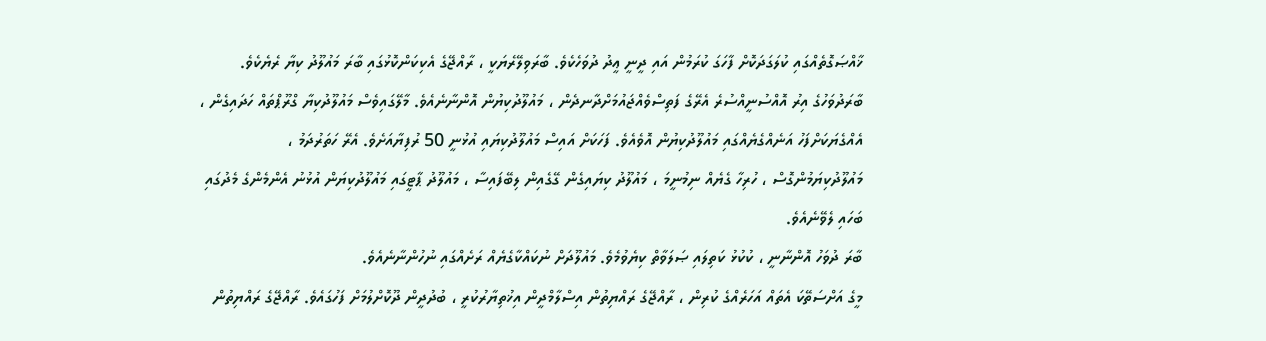ޚާއްޞަގޮތެއްގައި ކުލަގަދަކޮށް ފާހަގަ ކުރަމުން އައި ދީނީ ޢީދު ދުވަހެކެވެ. ބާރަވިލޭރެޔަކީ ، ރާއްޖޭގެ އެކިކަންކޮޅުގައި ބާރަ މައުލޫދު ކިޔާ ރެޔެކެވެ. ބާރަދުވަހުގެ އިރު އޮއްސުނީއްސުރެ އެރޭގެ ފަތިސްވެއްޖައުމަށްދާނދެން ، މައުލޫދުކިޔުން އޮންނާނެއެވެ. މާލޭގައިވެސް މައުލޫދުކިޔާ ގްރޫޕްތައް ހަދައިގެން ، އެއްގެޔަކަށްފަހު އަނެއްގެޔެއްގައި މައުލޫދުކިޔުން އޮވެއެވެ. ފަހަކަށް އައިސް މައުލޫދުކިޔައި އުޅުނީ 50 ރުފިޔާއަށެވެ. އެރޭ ހަތަރުދަމު ، މައުލޫދުކިޔަމުންގޮސް ، ހުރިހާ ގެޔެއް ނިމުނީމަ ، މައުލޫދު ކިޔައިގެން ގޭގެއިން ލިބޭފައިސާ ، މައުލޫދު ޕާޓީގައި މައުލޫދުކިޔަން އުޅުނު އެންމެންގެ މެދުގައި ބަހައި ލެވޭނެއެވެ.
ބާރަ ދުވަހު އޮންނާނީ ، ކުކުޅު ކަތިލައި ޞަލަވާތް ކިޔެވުމެވެ. މައުލޫދަށް ނުކައްކާގެޔެއް ރަށެއްގައި ނުހުންނާނެއެވެ.
މީގެ އަށްސަތޭކަ އެތައް އަހަރެއްގެ ކުރިން ، ރާއްޖޭގެ ރައްޔިތުން އިސްލާމްދީން އިޚުތިޔާރުކުރީ ، ބުދުދީން ދޫކޮށްލުމަށް ފަހުގައެވެ. ރާއްޖޭގެ ރައްޔިތުން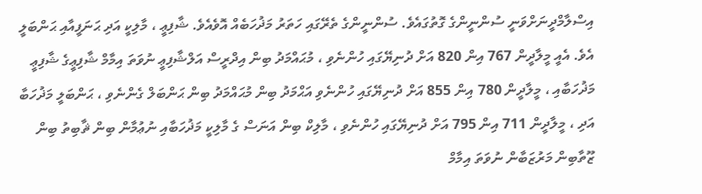އިސްލާމްދީނަށްވަނީ ސުންނީންގެ ގޮތުގައެވެ. ސުންނީންގެ ތެރޭގައި ހަތަރު މަޛުހަބެއް އޮވެއެވެ. ޝާފިޢީ ، މާލިކީ އަދި ޙަނަފީއާއި ޙަންބަލީ އެވެ. އެއީ މީލާދީން 767 އިން 820 އަށް ދުނިޔޭގައި ހުންނެވި ، މުޙައްމަދު ބިން އިދްރީސް އަލްޝާފިޢީ ނުވަތަ އިމާމް ޝާފިޢީގެ ޝާފިޢީ މަޛުހަބާއި ، މީލާދީން 780 އިން 855 އަށް ދުނިޔޭގައި ހުންނެވި އަޙްމަދު ބިން މުޙައްމަދު ބިން ޙަންބަލް ގެންނެވި ، ޙަންބަލީ މަޛުހަބާ އަދި ، މީލާދީން 711 އިން 795 އަށް ދުނިޔޭގައި ހުންނެވި ، މާލިކް ބިން އަނަސް ގެ މާލިކީ މަޛުހަބާއި ނުޢުމާން ބިން ޘާބިތު ބިން ޒޫތާބިން މަރުޒަބާން ނުވަތަ އިމާމް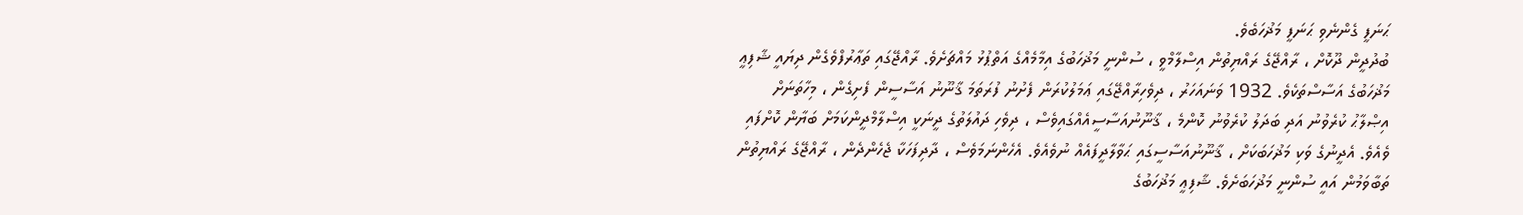ޙަނަފީ ގެންނެވި ޙަނަފީ މަޛުހަބެވެ.
ބުދުދީން ދޫކޮށް ، ރާއްޖޭގެ ރައްޔިތުން އިސްލާމްވީ ، ސުންނީ މަޛުހަބުގެ އިމާމެއްގެ އަތްޕުޅު މައްޗަށެވެ. ރާއްޖޭގައި ތަޢާރުފްވެގެން ދިޔައީ ޝާފިޢީ މަޛުހަބުގެ އަސާސްތަކެވެ. 1932 ވަނައަހަރު ، ދިވެހިރާއްޖޭގައި ޢަމަލުކުރަން ފެށުނު ފުރަތަމަ ޤާނޫނު އަސާސީން ފެށިގެން ، މިހާތަނަށް އިޞްލާޙު ކުރެވުނު އަދި ބަދަލު ކުރެވުނު ކޮންމެ ، ޤާނޫނުއަސާސީއެއްގައިވެސް ، ދިވެހި ދައުލަތުގެ ދީނަކީ އިސްލާމްދީންކަމަށް ބަޔާން ކޮށްފައި ވެއެވެ. އެދީނުގެ ވަކި މަޛުހަބަކަށް ، ޤާނޫނުއަސާސީގައި ޙަވާލާދީފައެއް ނުވެއެވެ. އެހެންނަމަވެސް ، ދާދިފަހަކާ ޖެހެންދެން ، ރާއްޖޭގެ ރައްޔިތުން ތަބާވަމުން އައީ ސުންނީ މަޛުހަބަށެވެ. ޝާފިޢީ މަޛުހަބުގެ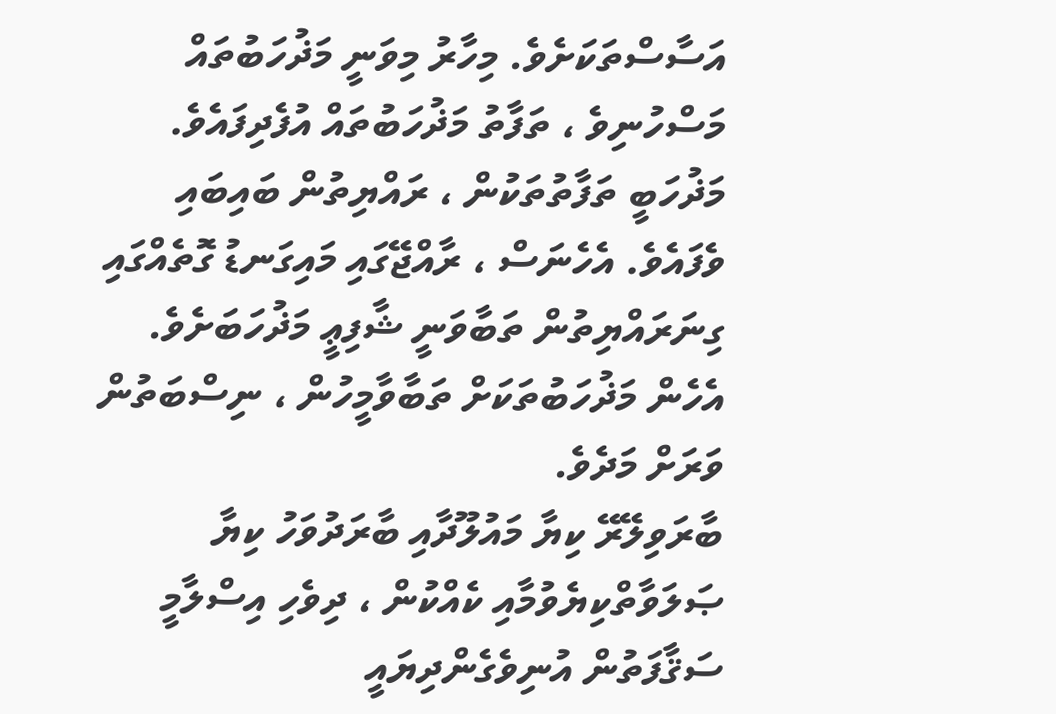އަސާސްތަކަށެވެ. މިހާރު މިވަނީ މަޛުހަބުތައް މަސްހުނިވެ ، ތަފާތު މަޛުހަބުތައް އުފެދިފައެވެ. މަޛުހަބީ ތަފާތުތަކުން ، ރައްޔިތުން ބައިބައި ވެފައެވެ. އެހެނަސް ، ރާއްޖޭގައި މައިގަނޑު ގޮތެއްގައި ގިނަރައްޔިތުން ތަބާވަނީ ޝާފިޢީ މަޛުހަބަށެވެ. އެހެން މަޛުހަބުތަކަށް ތަބާވާމީހުން ، ނިސްބަތުން ވަރަށް މަދެވެ.
ބާރަވިލޭރޭ ކިޔާ މައުލޫދާއި ބާރަދުވަހު ކިޔާ ޞަލަވާތްކިޔެވުމާއި ކެއްކުން ، ދިވެހި އިސްލާމީ ސަޤާފަތުން އުނިވެގެންދިޔައީ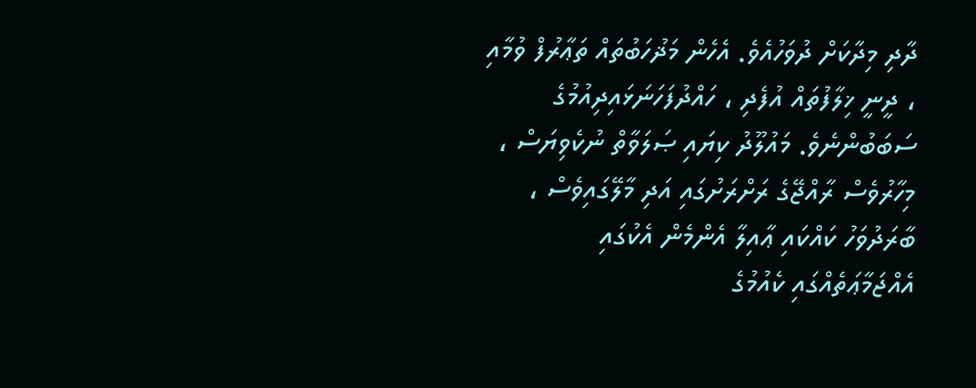ދާދި މިދާކަށް ދުވަހުއެވެ. އެހެން މަޛުހަބުތައް ތަޢާރުފް ވުމާއި ، ދީނީ ޚިލާފުތައް އުފެދި ، ހައްދުފަހަނަޅައިދިއުމުގެ ސަބަބުންނެވެ. މައުލޫދު ކިޔައި ޞަލަވާތް ނުކެވިޔަސް ، މިހާރުވެސް ރާއްޖޭގެ ރަށްރަށުގައި އަދި މާލޭގައިވެސް ، ބާރަދުވަހު ކައްކައި ޢާއިލާ އެންމެން އެކުގައި އެއްޖަމާޢަތެއްގައި ކެއުމުގެ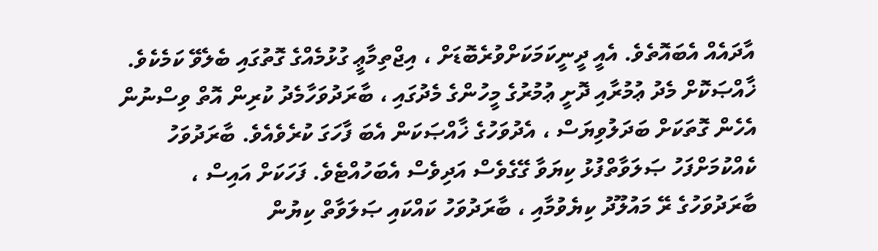އާދައެއް އެބައޮތެވެ. އެއީ ދީނީކަމަކަށްވުރެބޮޑަށް ، އިޖްތިމާޢީ ގުޅުމެއްގެ ގޮތުގައި ބެލެވޭ ކަމެކެވެ. ޚާއްޞަކޮށް މެދު ޢުމުރާއި ދޮށީ ޢުމުރުގެ މީހުންގެ މެދުގައި ، ބާރަދުވަހާމެދު ކުރިން އޮތް ވިސްނުން އެހެން ގޮތަކަށް ބަދަލުވިޔަސް ، އެދުވަހުގެ ޚާއްޞަކަން އެބަ ފާހަގަ ކުރެވެއެވެ. ބާރަދުވަހު ކެއްކުމަށްފަހު ޞަލަވާތްފުޅު ކިޔަވާ ގޭގެވެސް އަދިވެސް އެބަހުއްޓެވެ. ފަހަކަށް އައިސް ، ބާރަދުވަހުގެ ރޭ މައުލޫދު ކިޔެވުމާއި ، ބާރަދުވަހު ކައްކައި ޞަލަވާތް ކިޔުން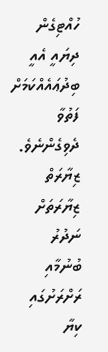ހުއްޓިގެން ދިޔައީ އެއީ ބިދުޢައެއްކަމަށް ފަތުވާ ދެވިގެންނެވެ. ޒިޔާރަތް ޒިޔާރަތަށް ނަދުރު ބުނުމާއި ރަށްރަށުގައި ކިޔާ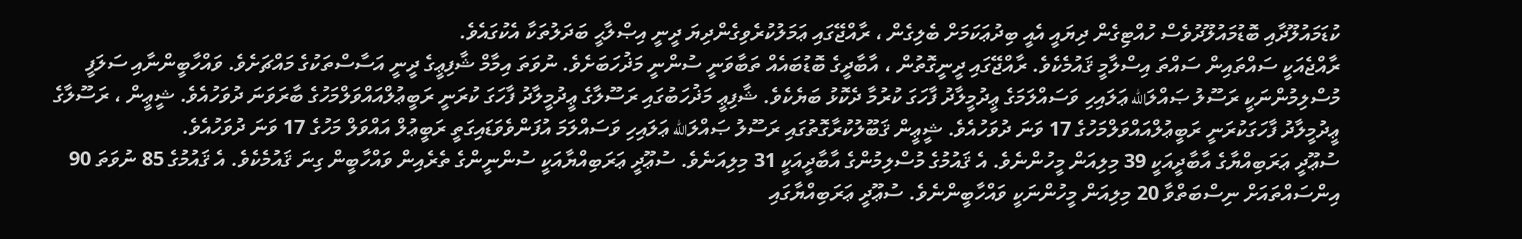ކުޑަމައުލޫދާއި ބޮޑުމައުލޫދުވެސް ހުއްޓިގެން ދިޔައީ އެއީ ބިދުޢަކަމަށް ބެލިގެން ، ރާއްޖޭގައި ޢަމަލުކުރެވިގެންދިޔަ ދީނީ އިޞްލާޙީ ބަދަލުތަކާ އެކުގައެވެ.
ރާއްޖެއަކީ ސައްތައިން ސައްތަ އިސްލާމީ ޤައުމެކެވެ. ރާއްޖޭގައި ދީނީގޮތުން ، އާބާދީގެ ބޮޑުބައެއް ތަބާވަނީ ސުންނީ މަޛުހަބަށެވެ. ނުވަތަ އިމާމް ޝާފިޢީގެ ދީނީ އަސާސްތަކުގެ މައްޗަށެވެ. ވައްހާބީންނާއި ސަލަފީ މުސްލިމުންނަކީ ރަސޫލު ޞައްލަالله ޢަލައިހި ވަސައްލަމަގެ ޢީދުމީލާދު ފާހަގަ ކުރުމާ ދެކޮޅު ބަޔެކެވެ. ޝާފިޢީ މަޛުހަބުގައި ރަސޫލާގެ ޢީދުމީލާދު ފާހަގަ ކުރަނީ ރަބީޢުލްއައްވަލްމަހުގެ ބާރަވަނަ ދުވަހުއެވެ. ޝީޢީން ، ރަސޫލާގެ ޢީދުމީލާދު ފާހަގަކުރަނީ ރަބީޢުލްއައްވަލްމަހުގެ 17 ވަނަ ދުވަހުއެވެ. ޝީޢީން ޤަބޫލުކުރާގޮތުގައި ރަސޫލު ޞައްލަالله ޢަލައިހި ވަސައްލަމަ އުފަންވެވަޑައިގަތީ ރަބީޢުލް އައްވަލް މަހުގެ 17 ވަނަ ދުވަހުއެވެ.
ސުޢޫދީ ޢަރަބިއްޔާގެ އާބާދީއަކީ 39 މިލިއަން މީހުންނެވެ. އެ ޤައުމުގެ މުސްލިމުންގެ އާބާދީއަކީ 31 މިލިއަނެވެ. ސުޢޫދީ ޢަރަބިއްޔާއަކީ ސުންނީންގެ ތެރެއިން ވައްހާބީން ގިނަ ޤައުމެކެވެ. އެ ޤައުމުގެ 85 ނުވަތަ 90 އިންސައްތައަށް ނިސްބަތްވާ 20 މިލިއަން މީހުންނަކީ ވައްހާބީންނެވެ. ސުޢޫދީ ޢަރަބިއްޔާގައި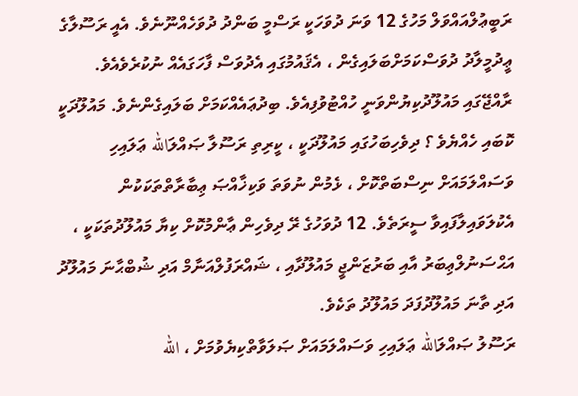ރަބީޢުލްއައްވަލް މަހުގެ 12 ވަނަ ދުވަހަކީ ރަސްމީ ބަންދު ދުވަހެއްނޫނެވެ. އެއީ ރަސޫލާގެ ޢީދުމީލާދު ދުވަސްކަމަށްބަލައިގެން ، އެޤައުމުގައި އެދުވަސް ފާހަގައެއް ނުކުރެވެއެވެ.
ރާއްޖޭގައި މައުލޫދުކިޔުންވަނީ ހުއްޓުވުފިއެވެ. ބިދުޢައެއްކަމަށް ބަލައިގެންނެވެ. މައުލޫދަކީ ކޮބައި ހެއްޔެވެ ؟ ދިވެހިބަހުގައި މައުލޫދަކީ ، ކީރިތި ރަސޫލާ ޞައްލަالله ޢަލައިހި ވަސައްލަމައަށް ނިސްބަތްކޮށް ، ޅެމުން ނުވަތަ ވަކިޚާއްޞަ ޢިބާރާތްތަކަކުން އެކުލަވައިލާފައިވާ ސީރަތެވެ. 12 ދުވަހުގެ ރޭ ދިވެހިން ޢާންމުކޮށް ކިޔާ މައުލޫދުތަކަކީ ، އަޙްސަނުލްޢިބަރު އާއި ބަރުޒަންޖީ މައުލޫދާއި ، ޝައްރަފުލްއަނާމް އަދި ޝުބްޙާނަ މައުލޫދު އަދި ތާނަ މައުލޫދުފަދަ މައުލޫދު ތަކެވެ.
ރަސޫލު ޞައްލަالله ޢަލައިހި ވަސައްލަމައަށް ޞަލަވާތްކިޔެވުމަށް ، الله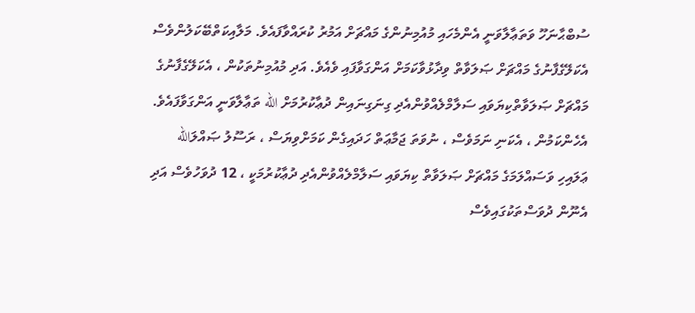ސުބްޙާނަހޫ ވަތަޢާލާވަނީ އެންމެހައި މުއުމިނުންގެ މައްޗަށް އަމުރު ކުރައްވާފައެވެ. މަލާއިކަތްބޭކަލުންވެސް އެކަލޭގެފާނުގެ މައްޗަށް ޞަލަވާތް ވިދާޅުވާކަމަށް އަންގަވާފައި ވެއެވެ. އަދި މުއުމިނުތަކުން ، އެކަލޭގެފާނުގެ މައްޗަށް ޞަލަވާތްކިޔަވައި ސަލާމްލެއްވުންއެދި ގިނަގިނައިން ދުޢާކުރުމަށް الله ތަޢާލާވަނީ އަންގަވާފައެވެ. އެހެންކަމުން ، އެކަނި ނަމަވެސް ، ނުވަތަ ޖަމާޢަތް ހަދައިގެން ކަމަށްވިޔަސް ، ރަސޫލު ޞައްލަالله ޢަލައިހި ވަސައްލަމަގެ މައްޗަށް ޞަލަވާތް ކިޔަވައި ސަލާމްލެއްވުންއެދި ދުޢާކުރުމަކީ ، 12 ދުވަހުވެސް އަދި އެނޫން ދުވަސްތަކުގައިވެސް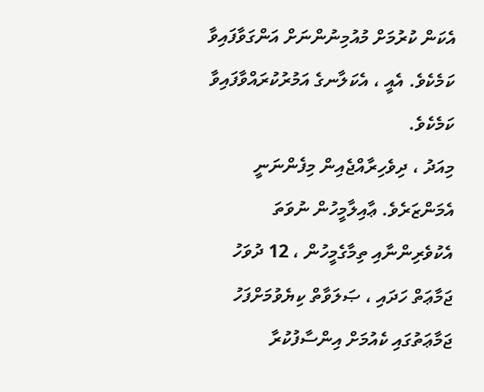އެކަން ކުރުމަށް މުއުމިނުންނަށް އަންގަވާފައިވާ ކަމެކެވެ. އެއީ ، އެކަލާނގެ އަމުރުކުރައްވާފައިވާ ކަމެކެވެ.
މިއަދު ، ދިވެހިރާއްޖެއިން މިފެންނަނީ އެމަންޒަރެވެ. ޢާއިލާމީހުން ނުވަތަ އެކުވެރިންނާއި ތިމާގެމީހުން ، 12 ދުވަހު ޖަމާޢަތް ހަދައި ، ޞަލަވާތް ކިޔެވުމަށްފަހު ޖަމާޢަތުގައި ކެއުމަށް އިންސާފުކުރާ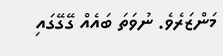މަންޒަރެވެ. ނުވަތަ ބައެއް ގޭގޭގައި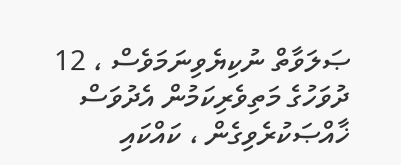ޞަލަވާތް ނުކިޔެވިނަމަވެސް ، 12 ދުވަހުގެ މަތިވެރިކަމުން އެދުވަސް ޚާއްޞަކުރެވިގެން ، ކައްކައި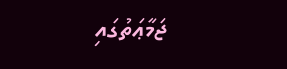ޖަމާޢަތުގައި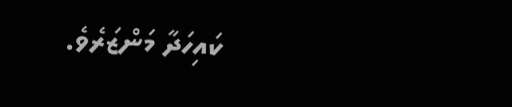ކައިހަދާ މަންޒަރެވެ.